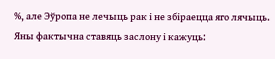%, але Эўропа не лечыць рак і не збіраецца яго лячыць. Яны фактычна ставяць заслону і кажуць: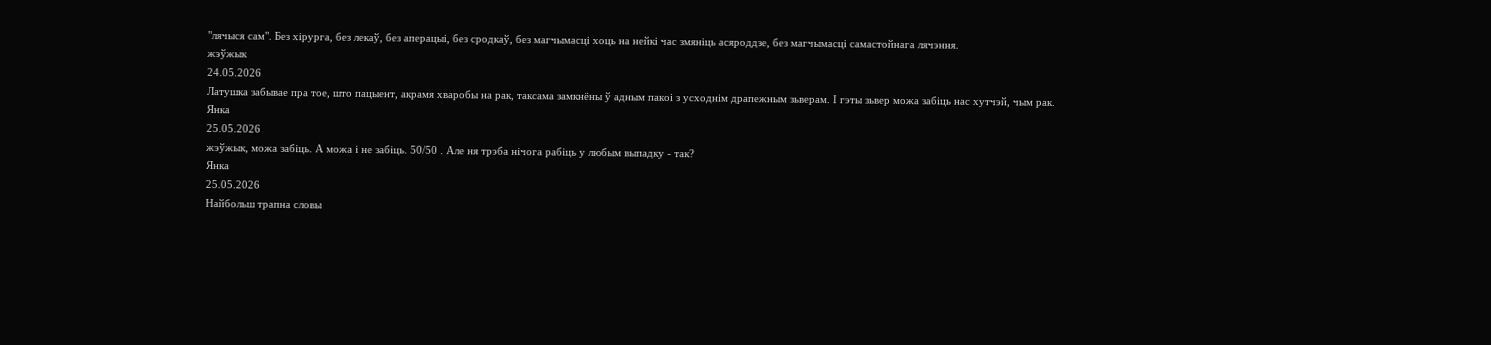"лячыся сам". Без хірурга, без лекаў, без аперацыі, без сродкаў, без магчымасці хоць на нейкі час змяніць асяроддзе, без магчымасці самастойнага лячэння.
жэўжык
24.05.2026
Латушка забывае пра тое, што пацыент, акрамя хваробы на рак, таксама замкнёны ў адным пакоі з усходнім драпежным зьверам. І гэты зьвер можа забіць нас хутчэй, чым рак.
Янка
25.05.2026
жэўжык, можа забіць. А можа і не забіць. 50/50 . Але ня трэба нічога рабіць у любым выпадку - так?
Янка
25.05.2026
Найбольш трапна словы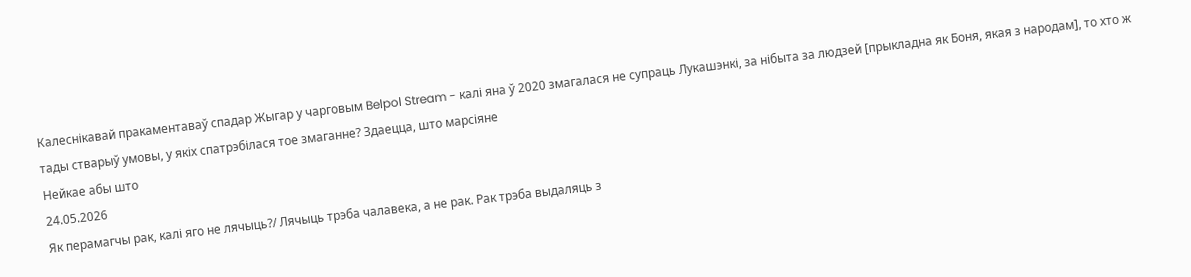Калеснікавай пракаментаваў спадар Жыгар у чарговым Belpol Stream - калі яна ў 2020 змагалася не супраць Лукашэнкі, за нібыта за людзей [прыкладна як Боня, якая з народам], то хто ж тады стварыў умовы, у якіх спатрэбілася тое змаганне? Здаецца, што марсіяне
Нейкае абы што
24.05.2026
Як перамагчы рак, калі яго не лячыць?/ Лячыць трэба чалавека, а не рак. Рак трэба выдаляць з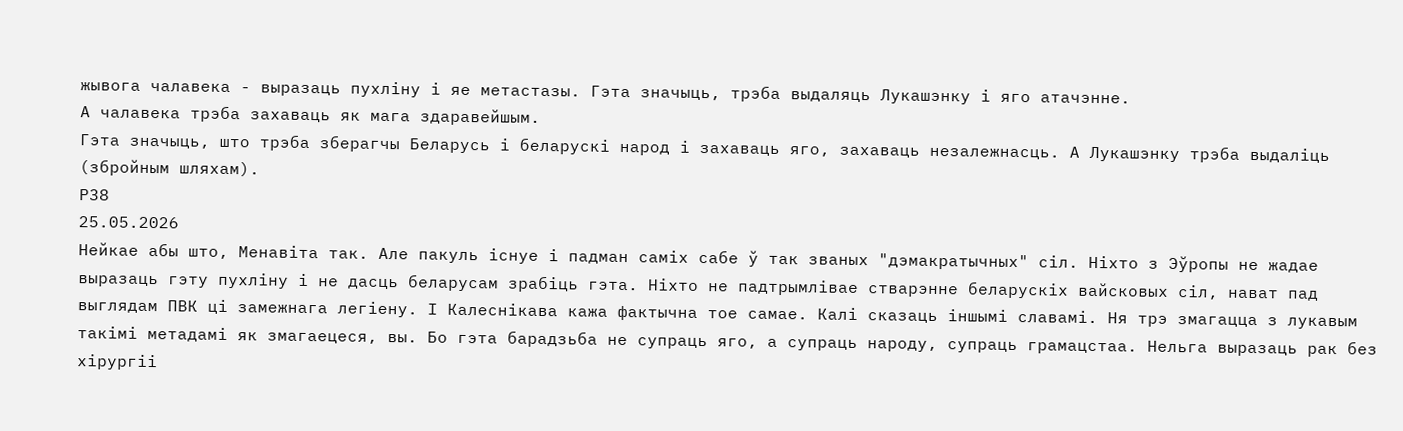жывога чалавека - выразаць пухліну і яе метастазы. Гэта значыць, трэба выдаляць Лукашэнку і яго атачэнне.
А чалавека трэба захаваць як мага здаравейшым.
Гэта значыць, што трэба зберагчы Беларусь і беларускі народ і захаваць яго, захаваць незалежнасць. А Лукашэнку трэба выдаліць (збройным шляхам).
Р38
25.05.2026
Нейкае абы што, Менавіта так. Але пакуль існуе і падман саміх сабе ў так званых "дэмакратычных" сіл. Ніхто з Эўропы не жадае выразаць гэту пухліну і не дасць беларусам зрабіць гэта. Ніхто не падтрымлівае стварэнне беларускіх вайсковых сіл, нават пад выглядам ПВК ці замежнага легіену. І Калеснікава кажа фактычна тое самае. Калі сказаць іншымі славамі. Ня трэ змагацца з лукавым такімі метадамі як змагаецеся, вы. Бо гэта барадзьба не супраць яго, а супраць народу, супраць грамацстаа. Нельга выразаць рак без хірургіі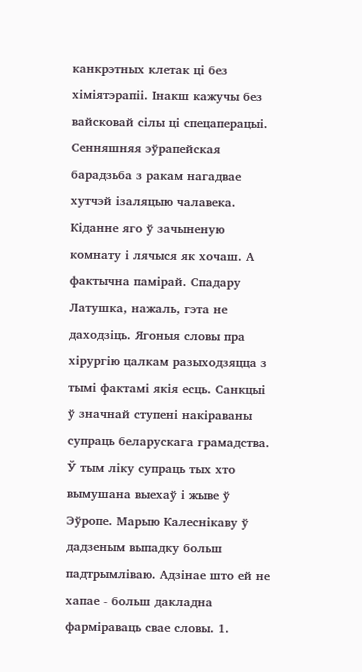канкрэтных клетак ці без хіміятэрапіі. Інакш кажучы без вайсковай сілы ці спецаперацыі. Сенняшняя эўрапейская барадзьба з ракам нагадвае хутчэй ізаляцыю чалавека. Кіданне яго ў зачыненую комнату і лячыся як хочаш. А фактычна памірай. Спадару Латушка, нажаль, гэта не даходзіць. Ягоныя словы пра хірургію цалкам разыходзяцца з тымі фактамі якія есць. Санкцыі ў значнай ступені накіраваны супраць беларускага грамадства. Ў тым ліку супраць тых хто вымушана выехаў і жыве ў Эўропе. Марыю Калеснікаву ў дадзеным выпадку больш падтрымліваю. Адзінае што ей не хапае - больш дакладна фарміраваць свае словы. 1.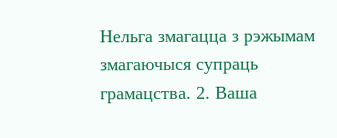Нельга змагацца з рэжымам змагаючыся супраць грамацства. 2. Ваша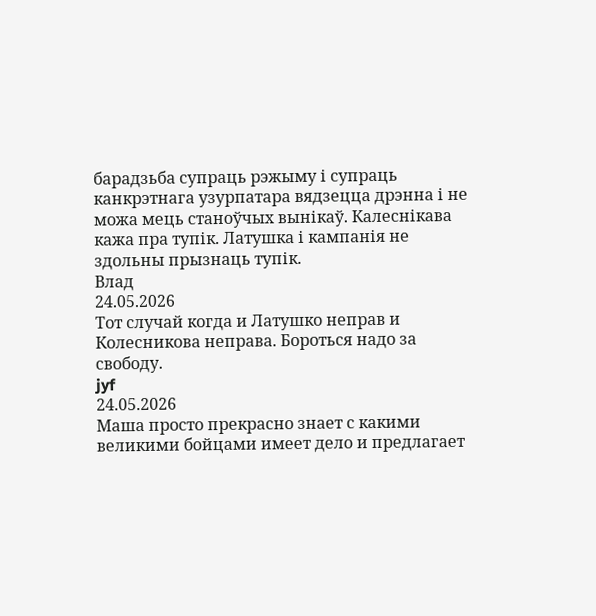барадзьба супраць рэжыму і супраць канкрэтнага узурпатара вядзецца дрэнна і не можа мець станоўчых вынікаў. Калеснікава кажа пра тупік. Латушка і кампанія не здольны прызнаць тупік.
Влад
24.05.2026
Тот случай когда и Латушко неправ и Колесникова неправа. Бороться надо за свободу.
jyf
24.05.2026
Маша просто прекрасно знает с какими великими бойцами имеет дело и предлагает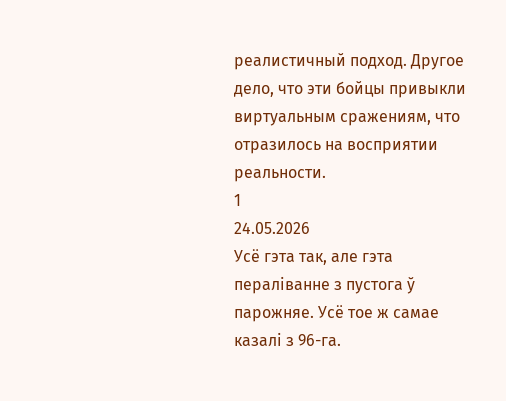реалистичный подход. Другое дело, что эти бойцы привыкли виртуальным сражениям, что отразилось на восприятии реальности.
1
24.05.2026
Усё гэта так, але гэта пералiванне з пустога ў парожняе. Усё тое ж самае казалі з 96-га.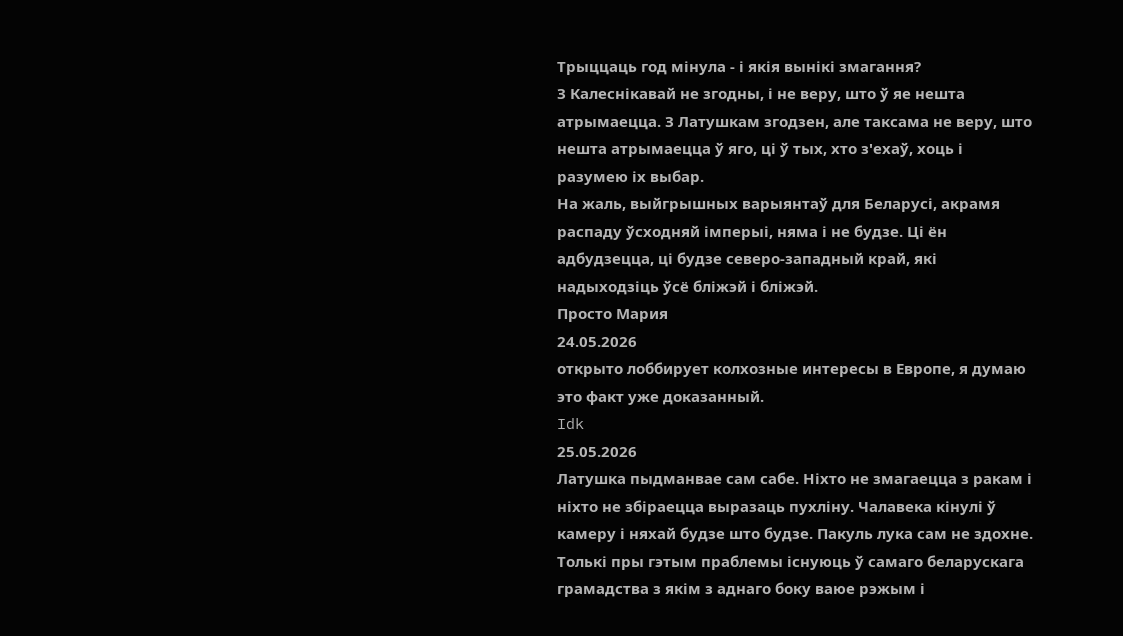Трыццаць год мінула - і якія вынікі змагання?
З Калеснікавай не згодны, і не веру, што ў яе нешта атрымаецца. З Латушкам згодзен, але таксама не веру, што нешта атрымаецца ў яго, ці ў тых, хто з'ехаў, хоць і разумею іх выбар.
На жаль, выйгрышных варыянтаў для Беларусі, акрамя распаду ўсходняй імперыі, няма і не будзе. Ці ён адбудзецца, ці будзе северо-западный край, які надыходзіць ўсё бліжэй і бліжэй.
Просто Мария
24.05.2026
открыто лоббирует колхозные интересы в Европе, я думаю это факт уже доказанный.
Idk
25.05.2026
Латушка пыдманвае сам сабе. Ніхто не змагаецца з ракам і ніхто не збіраецца выразаць пухліну. Чалавека кінулі ў камеру і няхай будзе што будзе. Пакуль лука сам не здохне. Толькі пры гэтым праблемы існуюць ў самаго беларускага грамадства з якім з аднаго боку ваюе рэжым і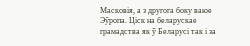Масковія, а з другога боку ваюе Эўропа. Ціск на беларускае грамадства як ў Беларусі так і за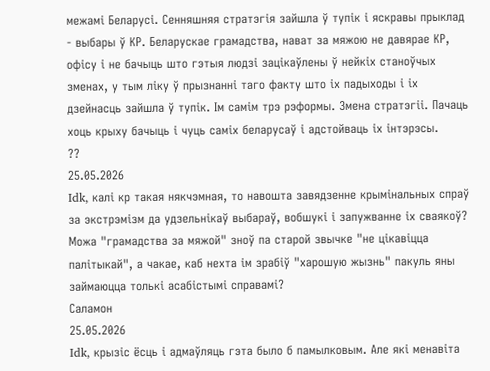межамі Беларусі. Сенняшняя стратэгія зайшла ў тупік і яскравы прыклад - выбары ў КР. Беларускае грамадства, нават за мяжою не давярае КР, офісу і не бачыць што гэтыя людзі зацікаўлены ў нейкіх станоўчых зменах, у тым ліку ў прызнанні таго факту што іх падыходы і іх дзейнасць зайшла ў тупік. Ім самім трэ рэформы. Змена стратэгіі. Пачаць хоць крыху бачыць і чуць саміх беларусаў і адстойваць іх інтэрэсы.
??
25.05.2026
Idk, калі кр такая някчэмная, то навошта завядзенне крымінальных спраў за экстрэмізм да удзельнікаў выбараў, вобшукі і запужванне іх сваякоў? Можа "грамадства за мяжой" зноў па старой звычке "не цікавіцца палітыкай", а чакае, каб нехта ім зрабіў "харошую жызнь" пакуль яны займаюцца толькі асабістымі справамі?
Саламон
25.05.2026
Idk, крызіс ёсць і адмаўляць гэта было б памылковым. Але які менавіта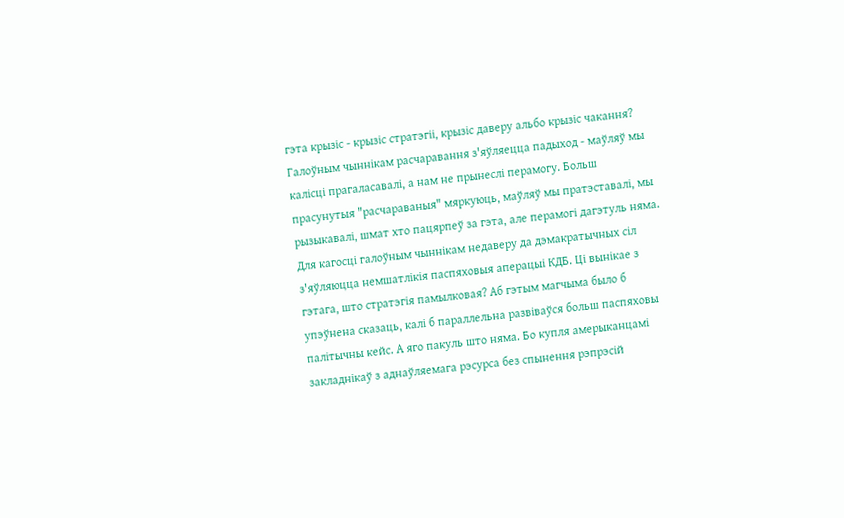гэта крызіс - крызіс стратэгіі, крызіс даверу альбо крызіс чакання? Галоўным чыннікам расчаравання з'яўляецца падыход - маўляў мы калісці прагаласавалі, а нам не прынеслі перамогу. Больш прасунутыя "расчараваныя" мяркуюць, маўляў мы пратэставалі, мы рызыкавалі, шмат хто пацярпеў за гэта, але перамогі дагэтуль няма. Для кагосці галоўным чыннікам недаверу да дэмакратычных сіл з'яўляюцца немшатлікія паспяховыя аперацыі КДБ. Ці вынікае з гэтага, што стратэгія памылковая? Аб гэтым магчыма было б упэўнена сказаць, калі б параллельна развіваўся больш паспяховы палітычны кейс. А яго пакуль што няма. Бо купля амерыканцамі закладнікаў з аднаўляемага рэсурса без спынення рэпрэсій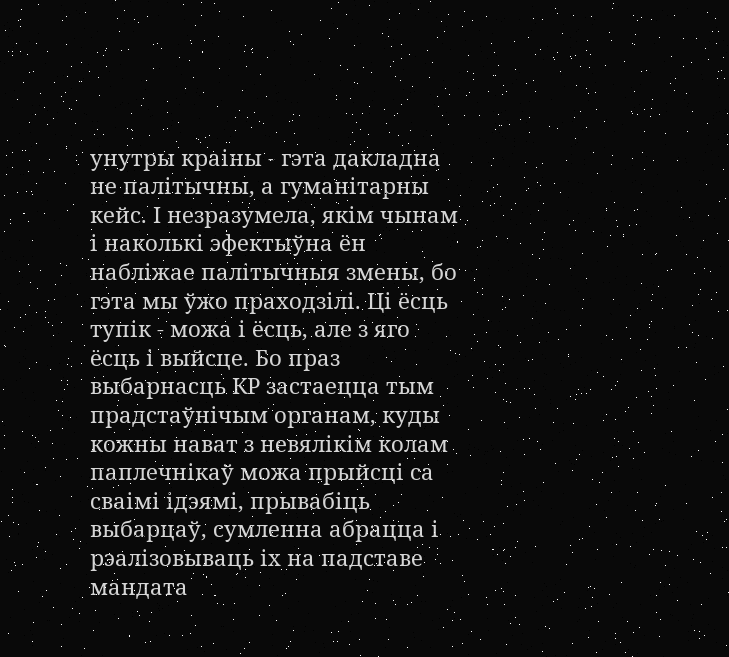унутры краіны - гэта дакладна не палітычны, а гуманітарны кейс. І незразумела, якім чынам і наколькі эфектыўна ён набліжае палітычныя змены, бо гэта мы ўжо праходзілі. Ці ёсць тупік - можа і ёсць, але з яго ёсць і выйсце. Бо праз выбарнасць КР застаецца тым прадстаўнічым органам, куды кожны нават з невялікім колам паплечнікаў можа прыйсці са сваімі ідэямі, прывабіць выбарцаў, сумленна абрацца і рэалізовываць іх на падставе мандата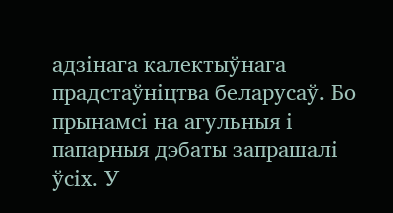адзінага калектыўнага прадстаўніцтва беларусаў. Бо прынамсі на агульныя і папарныя дэбаты запрашалі ўсіх. У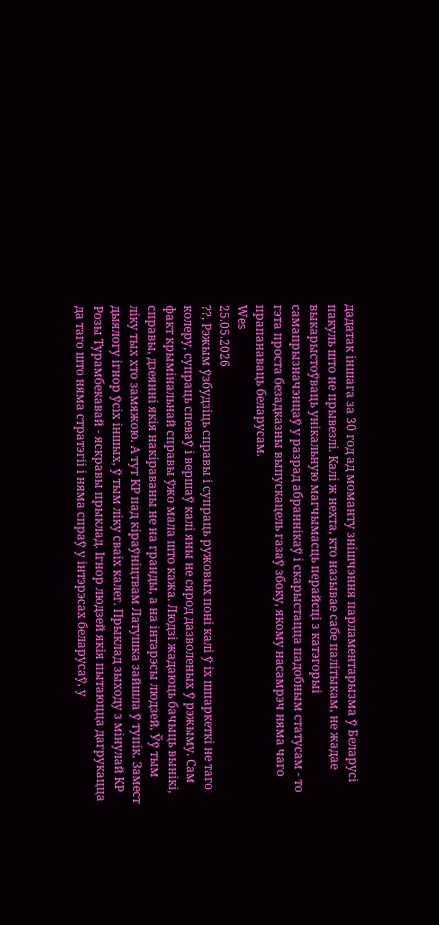дадатак іншага за 30 год ад моманту знішчэння парламентарызма ў Беларусі пакуль што не прывезлі. Калі ж нехта, кто называе сабе палітыкам, не жадае выкарыстоўваць унікальную магчымасць перайсці з катэгорыі самапрызначэнцаў у разрад абраннікаў і скарыстацца падобным статусам - то гэта проста безадказны выпускацель газаў збоку, якому насамрэч няма чаго прапанаваць беларусам.
Wes
25.05.2026
??, Рэжым ўзбудзіць справы і супраць ружовых поні калі ў іх шпаркеткі не таго колеру, супраць спеваў і вершаў калі яны не сярод дазволеных ў рэжыму. Сам факт крымінальнай справы ўжо мала што кажа. Людзі жадаюць бачыць вынікі, справы, дзеянні якія накіраваны не на гранды, а на інтарэсы людзей, Ўў тым ліку тых хто замяжою. А тут КР пад кіраўніцтвам Латушка зайшла ў тупік. Замест дыялогу ігнор ўсіх іншых, ў тым ліку сваіх калег. Прыклад зыходу з мінулай КР Розы Турамбекавай - яскравы прыклад. Ігнор людзей якія пытаюцца дагрукацца да таго што няма стратэгіі і няма спраў у інтэрэсах беларусаў, у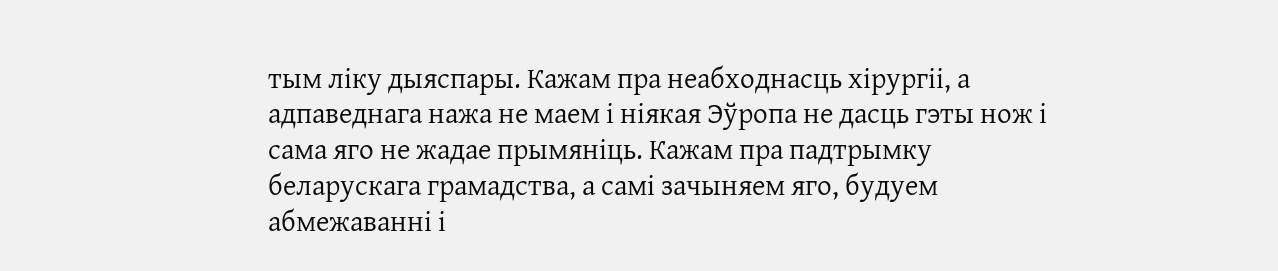тым ліку дыяспары. Кажам пра неабходнасць хірургіі, а адпаведнага нажа не маем і ніякая Эўропа не дасць гэты нож і сама яго не жадае прымяніць. Кажам пра падтрымку беларускага грамадства, а самі зачыняем яго, будуем абмежаванні і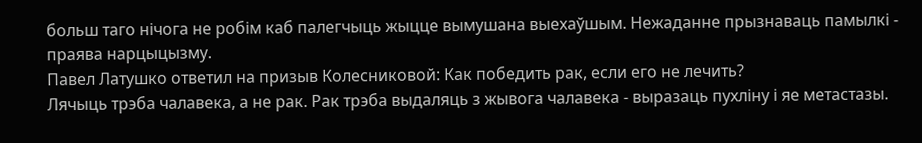больш таго нічога не робім каб палегчыць жыцце вымушана выехаўшым. Нежаданне прызнаваць памылкі - праява нарцыцызму.
Павел Латушко ответил на призыв Колесниковой: Как победить рак, если его не лечить?
Лячыць трэба чалавека, а не рак. Рак трэба выдаляць з жывога чалавека - выразаць пухліну і яе метастазы.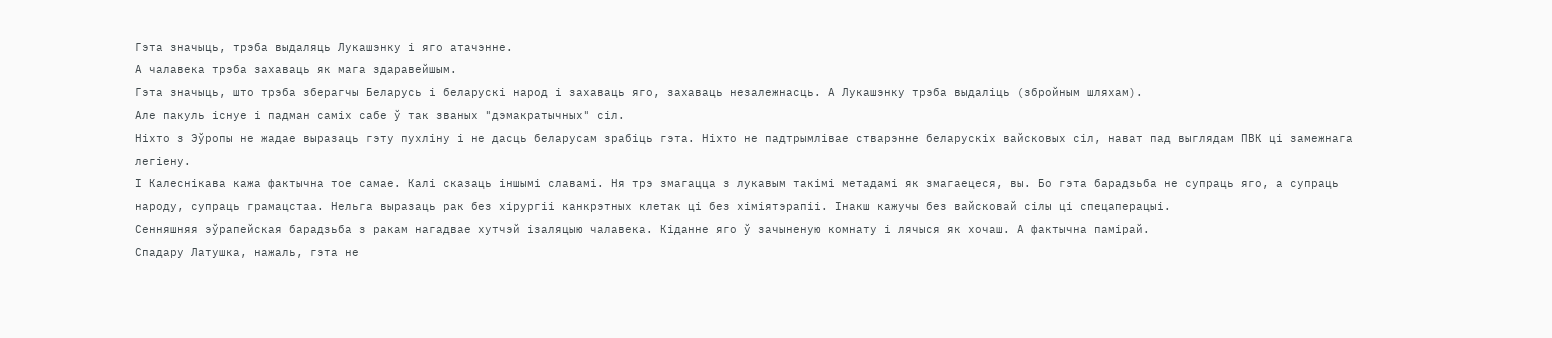Гэта значыць, трэба выдаляць Лукашэнку і яго атачэнне.
А чалавека трэба захаваць як мага здаравейшым.
Гэта значыць, што трэба зберагчы Беларусь і беларускі народ і захаваць яго, захаваць незалежнасць. А Лукашэнку трэба выдаліць (збройным шляхам).
Але пакуль існуе і падман саміх сабе ў так званых "дэмакратычных" сіл.
Ніхто з Эўропы не жадае выразаць гэту пухліну і не дасць беларусам зрабіць гэта. Ніхто не падтрымлівае стварэнне беларускіх вайсковых сіл, нават пад выглядам ПВК ці замежнага легіену.
І Калеснікава кажа фактычна тое самае. Калі сказаць іншымі славамі. Ня трэ змагацца з лукавым такімі метадамі як змагаецеся, вы. Бо гэта барадзьба не супраць яго, а супраць народу, супраць грамацстаа. Нельга выразаць рак без хірургіі канкрэтных клетак ці без хіміятэрапіі. Інакш кажучы без вайсковай сілы ці спецаперацыі.
Сенняшняя эўрапейская барадзьба з ракам нагадвае хутчэй ізаляцыю чалавека. Кіданне яго ў зачыненую комнату і лячыся як хочаш. А фактычна памірай.
Спадару Латушка, нажаль, гэта не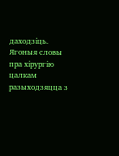даходзіць. Ягоныя словы пра хірургію цалкам разыходзяцца з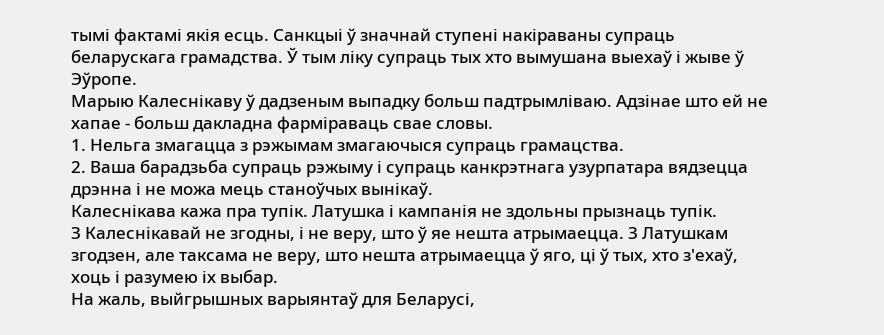тымі фактамі якія есць. Санкцыі ў значнай ступені накіраваны супраць беларускага грамадства. Ў тым ліку супраць тых хто вымушана выехаў і жыве ў Эўропе.
Марыю Калеснікаву ў дадзеным выпадку больш падтрымліваю. Адзінае што ей не хапае - больш дакладна фарміраваць свае словы.
1. Нельга змагацца з рэжымам змагаючыся супраць грамацства.
2. Ваша барадзьба супраць рэжыму і супраць канкрэтнага узурпатара вядзецца дрэнна і не можа мець станоўчых вынікаў.
Калеснікава кажа пра тупік. Латушка і кампанія не здольны прызнаць тупік.
З Калеснікавай не згодны, і не веру, што ў яе нешта атрымаецца. З Латушкам згодзен, але таксама не веру, што нешта атрымаецца ў яго, ці ў тых, хто з'ехаў, хоць і разумею іх выбар.
На жаль, выйгрышных варыянтаў для Беларусі,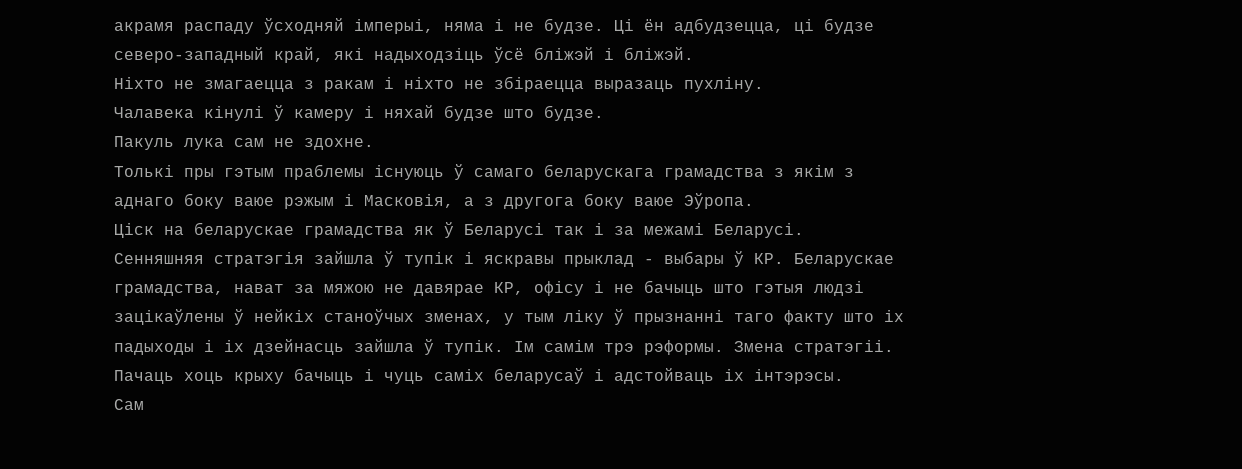акрамя распаду ўсходняй імперыі, няма і не будзе. Ці ён адбудзецца, ці будзе северо-западный край, які надыходзіць ўсё бліжэй і бліжэй.
Ніхто не змагаецца з ракам і ніхто не збіраецца выразаць пухліну.
Чалавека кінулі ў камеру і няхай будзе што будзе.
Пакуль лука сам не здохне.
Толькі пры гэтым праблемы існуюць ў самаго беларускага грамадства з якім з аднаго боку ваюе рэжым і Масковія, а з другога боку ваюе Эўропа.
Ціск на беларускае грамадства як ў Беларусі так і за межамі Беларусі.
Сенняшняя стратэгія зайшла ў тупік і яскравы прыклад - выбары ў КР. Беларускае грамадства, нават за мяжою не давярае КР, офісу і не бачыць што гэтыя людзі зацікаўлены ў нейкіх станоўчых зменах, у тым ліку ў прызнанні таго факту што іх падыходы і іх дзейнасць зайшла ў тупік. Ім самім трэ рэформы. Змена стратэгіі. Пачаць хоць крыху бачыць і чуць саміх беларусаў і адстойваць іх інтэрэсы.
Сам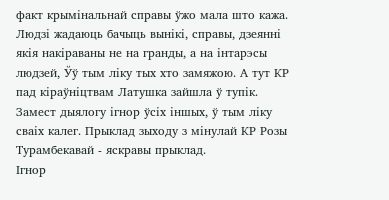факт крымінальнай справы ўжо мала што кажа.
Людзі жадаюць бачыць вынікі, справы, дзеянні якія накіраваны не на гранды, а на інтарэсы людзей, Ўў тым ліку тых хто замяжою. А тут КР пад кіраўніцтвам Латушка зайшла ў тупік. Замест дыялогу ігнор ўсіх іншых, ў тым ліку сваіх калег. Прыклад зыходу з мінулай КР Розы Турамбекавай - яскравы прыклад.
Ігнор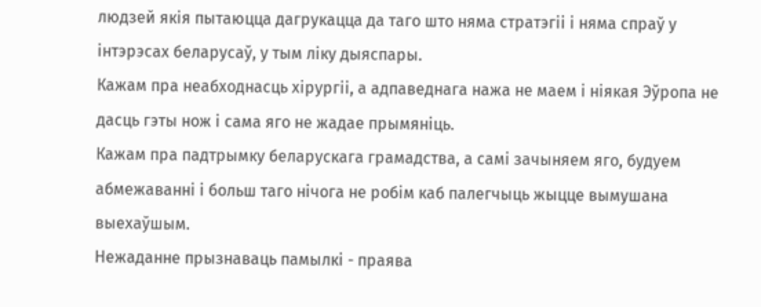людзей якія пытаюцца дагрукацца да таго што няма стратэгіі і няма спраў у інтэрэсах беларусаў, у тым ліку дыяспары.
Кажам пра неабходнасць хірургіі, а адпаведнага нажа не маем і ніякая Эўропа не дасць гэты нож і сама яго не жадае прымяніць.
Кажам пра падтрымку беларускага грамадства, а самі зачыняем яго, будуем абмежаванні і больш таго нічога не робім каб палегчыць жыцце вымушана выехаўшым.
Нежаданне прызнаваць памылкі - праява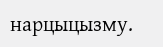нарцыцызму.